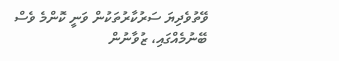ވޭތުވެދިޔަ ސަރުކާރުތަކުން ވަނީ ކޮންމެ ވެސް ބޭނުމެއްގައި، ޒުވާނުން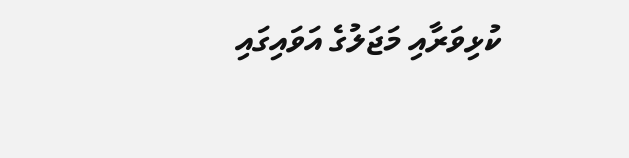ކުޅިވަރާއި މަޖަލުގެ އަވައިގައި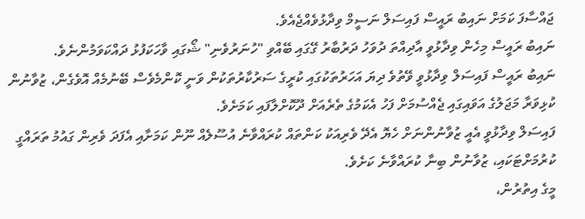ޖައްސާފަ ކަމަށް ނައިބު ރައީސް ފައިސަލް ނަސީމް ވިދާޅުވެއްޖެއެވެ.
ނައިބު ރައީސް މިހެން ވިދާޅުވީ އާދިއްތަ ދުވަހު ދަރުބާރު ގޭގައި ބޭއްވި "ހުނަރުވެނި" ޝޯގައި ވާހަކަފުޅު ދައްކަވަމުންނެވެ.
ނައިބު ރައީސް ފައިސަލް ވިދާޅުވީ ވޭތުވެ ދިޔަ އަހަރުތަކުގައި ކުރީގެ ސަރުކާރުތަކުން ވަނީ ކޮންމެވެސް ބޭނުމެއް އޮވެގެން، ޒުވާނުން ކުޅިވަރާ މަޖަލުގެ އަވައިގައި ޖެއްސުމަށް ފަހު އެކަމުގެ ތެރެއަށް ދޫކޮށްލާފައި ކަމަށެވެ.
ފައިސަލް ވިދާޅުވީ އެއީ ޒުވާނުންނަށް ހެޔޮ އެދޭ ވެރިއަކު ކަންތައް ކުރައްވާނެ އުސޫލެއް ނޫން ކަމަށާއި އެފަދަ ވެރިން ގައުމު ތަރައްގީ ކުރުމަށްޓަކައި، ޒުވާނުން ބިނާ ކުރައްވާނެ ކަށެވެ.
މީގެ އިތުރުން،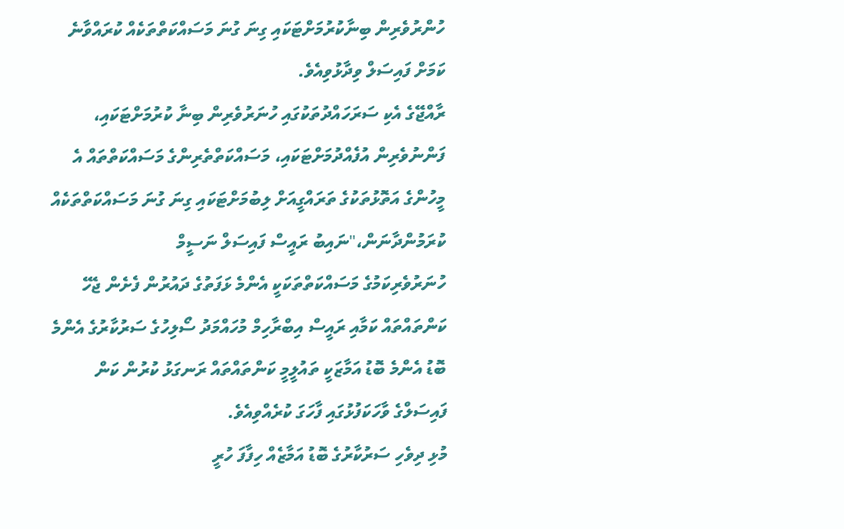ހުންރުވެރިން ބިނާކުރުމަށްޓަކައި ގިނަ ގުނަ މަސައްކަތްތަކެއް ކުރައްވާނެ ކަމަށް ފައިސަލް ވިދާޅުވިއެވެ.
ރާއްޖޭގެ އެކި ސަރަހައްދުތަކުގައި ހުނަރުވެރިން ބިނާ ކުރުމަށްޓަކައި، ފަންނުވެރިން އުފެއްދުމަށްޓަކައި، މަސައްކަތްތެރިންގެ މަސައްކަތްތައް އެ މީހުންގެ އަތޮޅުތަކުގެ ތަރައްގީއަށް ލިބުމަށްޓަކައި ގިނަ ގުނަ މަސައްކަތްތަކެއް ކުރަމުންދާނަން،"ނައިބު ރައީސް ފައިސަލް ނަސީމް
ހުނަރުވެރިކަމުގެ މަސައްކަތްތަކަކީ އެންމެ ޅަފަތުގެ ދައުރުން ފެށެން ޖެހޭ ކަންތައްތައް ކަމާއި ރައީސް އިބްރާހިމް މުހައްމަދު ސޯލިހުގެ ސަރުކާރުގެ އެންމެ ބޮޑު އެންމެ ބޮޑު އަމާޒަކީ ތައުލީމީ ކަންތައްތައް ރަނގަޅު ކުރުން ކަން ފައިސަލްގެ ވާހަކަފުޅުގައި ފާހަގަ ކުރެއްވިއެވެ.
މުޅި ދިވެހި ސަރުކާރުގެ ބޮޑު އަމާޒެއް ހިފާފަ ހުރީ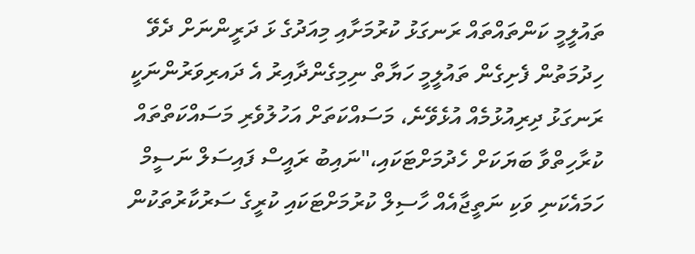ތައުލީމީ ކަންތައްތައް ރަނގަޅު ކުރުމަށާއި މިއަދުގެ ޅަ ދަރީންނަށް ދެވޭ ހިދުމަތުން ފެށިގެން ތައުލީމީ ހަޔާތް ނިމިގެންދާއިރު އެ ދައރިވަރުންނަކީ ރަނގަޅު ދިރިއުޅުމެއް އުޅެވޭނެ، މަސައްކަތަށް އަހުލުވެރި މަސައްކަތްތައް ކުރާހިތްވާ ބަޔަކަށް ހެދުމަށްޓަކައި،"ނައިބު ރައީސް ފައިސަލް ނަސީމް
ހަމައެކަނި ވަކި ނަތީޖާއެއް ހާސިލް ކުރުމަށްޓަކައި ކުރީގެ ސަރުކާރުތަކުން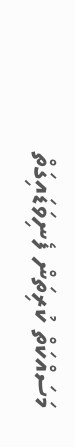މަސައްކަތް ކުރިތަން ފެނިވަޑައިގަތް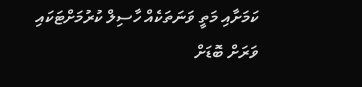ކަމަށާއި މަތީ ވަނަތަކެއް ހާސިލް ކުރުމަށްޓަކައި ވަރަށް ބޮޑަށް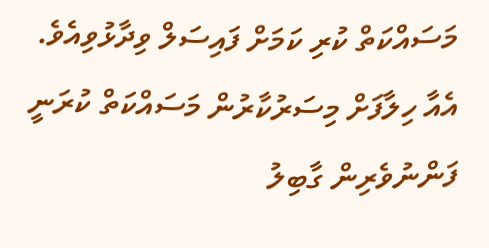މަސައްކަތް ކުރި ކަމަށް ފައިސަލް ވިދާޅުވިއެވެ. އެއާ ހިލާފަށް މިސަރުކާރުން މަސައްކަތް ކުރަނީ ފަންނުވެރިން ގާބިލު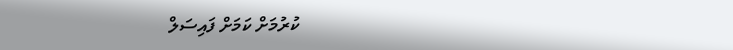ކުރުމަށް ކަމަށް ފައިސަލް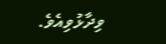ވިދާޅުވިއެވެ.